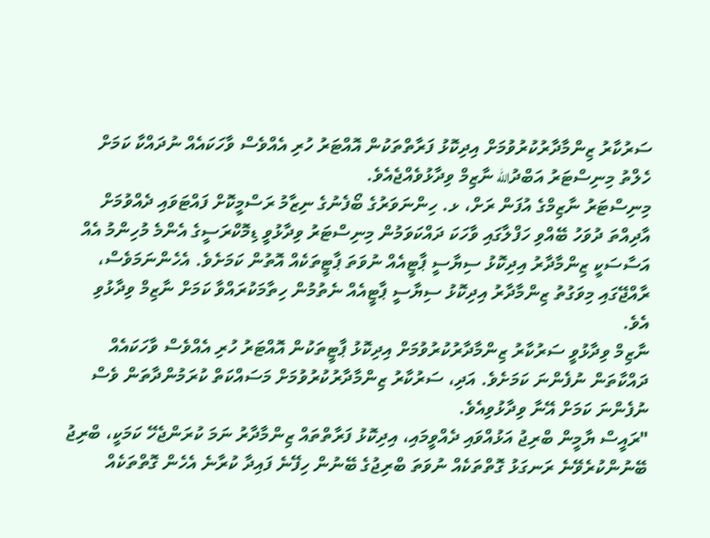ސަރުކާރު ޒިންމާދާރުކުރުވުމަށް އިދިކޮޅު ފަރާތްތަކުން އޮއްޓަރު ހުރި އެއްވެސް ވާހަކައެއް ނުދައްކާ ކަމަށް ހެލްތު މިނިސްޓަރު އަބްދުالله ނާޒިމް ވިދާޅުވެއްޖެއެވެ.
މިނިސްޓަރު ނާޒިމްގެ އުފަން ރަށް، ޅ. ހިންނަވަރުގެ ބޯފެނުގެ ނިޒާމު ރަސްމީކޮށް ފައްޓަވައި ދެއްވުމަށް އާދިއްތަ ދުވަހު ބޭއްވި ހަފްލާގައި ވާހަކަ ދައްކަވަމުން މިނިސްޓަރު ވިދާޅުވީ ޑިމޮކްރަސީގެ އެންމެ މުހިންމު އެއް އަސާސަކީ ޒިންމާދާރު އިދިކޮޅު ސިޔާސީ ޕާޓީއެއް ނުވަތަ ޕާޓީތަކެއް އޮތުން ކަމަށެވެ. އެހެންނަމަވެސް، ރާއްޖޭގައި މިވަގުތު ޒިންމާދާރު އިދިކޮޅު ސިޔާސީ ޕާޓީއެއް ނެތުމުން ހިތާމަކުރައްވާ ކަމަށް ނާޒިމް ވިދާޅުވި އެވެ.
ނާޒިމް ވިދާޅުވީ ސަރުކާރު ޒިންމާދާރުކުރުވުމަށް އިދިކޮޅު ޕާޓީތަކުން އޮއްޓަރު ހުރި އެއްވެސް ވާހަކައެއް ދައްކާތަން ނުފެންނަ ކަމަށެވެ. އަދި، ސަރުކާރު ޒިންމާދާރުކުރުވުމަށް މަސައްކަތް ކުރަމުންދާތަން ވެސް ނުފެންނަ ކަމަށް އޭނާ ވިދާޅުވިއެވެ.
"ރައީސް ޔާމީން ބްރިޖު އަޅުއްވައި ދެއްވީމައި، އިދިކޮޅު ފަރާތްތައް ޒިންމާދާރު ނަމަ ކުރަންޖެހޭ ކަމަކީ، ބްރިޖު ބޭނުންކުރެވޭނެ ރަނގަޅު ގޮތްތަކެއް ނުވަތަ ބްރިޖުގެ ބޭނުން ހިފޭނެ ފައިދާ ކުރާނެ އެހެން ގޮތްތަކެއް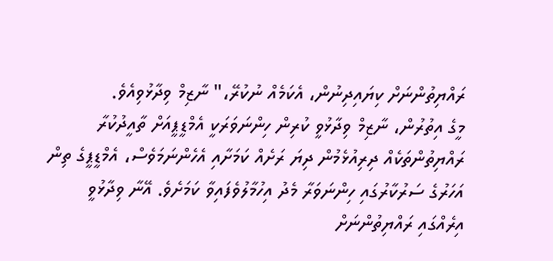ރައްޔިތުންނަށް ކިޔައިދިނުން، އެކަމެއް ނުކުރޭ،" ނާޒިމް ވިދާޅުވިއެވެ.
މީގެ އިތުރުން، ނާޒިމް ވިދާޅުވީ ކުރިން ހިންނަވަރަކީ އެމްޑީޕީއަށް ތާއީދުކުރާ ރައްޔިތުންތަކެއް ދިރިއުޅެމުން ދިޔަ ރަށެއް ކަމަށާއި އެހެންނަމަވެސް، އެމްޑީޕީގެ ތިން އަހަރުގެ ސަރުކާރުގައި ހިންނަވަރާ މެދު އިހުމާލުވެފައިވާ ކަމަށެވެ. އޭނާ ވިދާޅުވީ އިރެއްގައި ރައްޔިތުންނަށް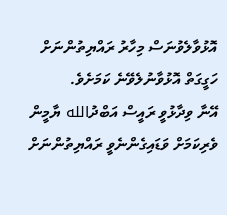އޮޅުވާލެވުނަސް މިހާރު ރައްޔިތުންނަށް ހަގީގަތް އޮޅުވާނުލެވޭނެ ކަމަށެވެ.
އޭނާ ވިދާޅުވީ ރައީސް އަބްދުالله ޔާމީން ވެރިކަމަށް ވަޑައިގެންނެވީ ރައްޔިތުންނަށް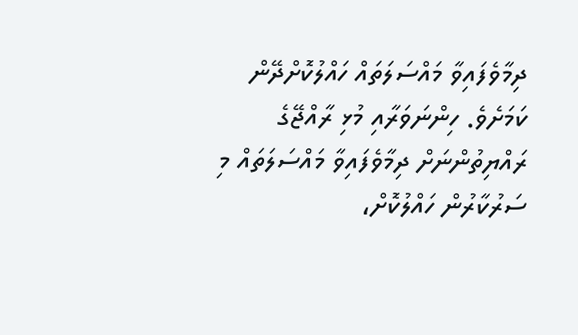ދިމާވެފައިވާ މައްސަލަތައް ހައްލުކޮށްދޭން ކަމަށެވެ. ހިންނަވަރާއި މުޅި ރާއްޖޭގެ ރައްޔިތުންނަށް ދިމާވެފައިވާ މައްސަލަތައް މި ސަރުކާރުން ހައްލުކޮށް،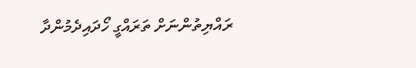ރައްޔިތުންނަށް ތަރައްގީ ހޯދައިދެމުންދާ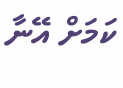ކަމަށް އޭނާ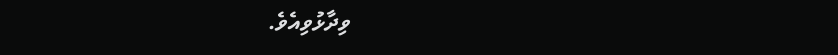ވިދާޅުވިއެވެ.